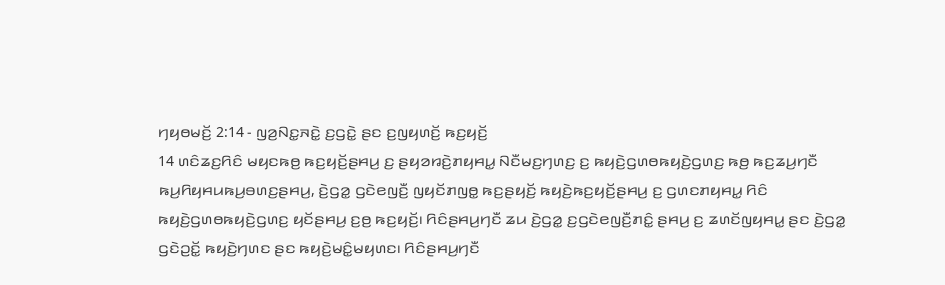ꤚꤟꤥꤗꤢꤩ꤬ 2:14 - ꤜꤤ꤬ꤡꤢ꤭ꤏꤢꤧ꤭ ꤢ꤬ꤞꤢꤧ꤭ ꤔꤢ ꤢ꤬ꤜꤟꤛꤢꤩ꤬ ꤒꤢ꤬ꤟꤢꤩ꤬
14 ꤛꤢꤨꤘꤢ꤬ꤖꤢꤨ ꤗꤟꤢꤒꤥ꤬ ꤒꤢ꤬ꤟꤢꤩ꤬ꤔꤌꤣ꤬ ꤢ꤬ ꤔꤟꤤꤙꤢꤧ꤬ꤊꤟꤌꤣ꤭ ꤡꤢꤪꤗꤢ꤬ꤚꤛꤢ꤬ ꤢ꤬ ꤒꤟꤢꤧ꤬ꤞꤛꤥꤒꤟꤢꤧ꤬ꤞꤛꤢ꤬ ꤒꤥ꤬ ꤒꤢ꤬ꤘꤣ꤬ꤚꤢꤪ ꤒꤣ꤬ꤖꤟꤌꤣꤒꤣ꤬ꤋꤛꤢ꤬ꤔꤌꤣ꤬, ꤢꤧ꤬ꤞꤤ꤭ ꤞꤢꤧꤕꤜꤢꤪ꤬ ꤜꤟꤢꤩꤊꤜꤥ꤭ ꤒꤢ꤬ꤔꤟꤢꤩ꤬ ꤒꤟꤢꤧ꤬ꤒꤢ꤬ꤟꤢꤩ꤬ꤔꤌꤣ꤬ ꤢ꤬ ꤞꤛꤢꤊꤟꤌꤣ꤭ ꤖꤢꤨ ꤒꤟꤢꤧ꤬ꤞꤛꤥꤒꤟꤢꤧ꤬ꤞꤛꤢ꤬ ꤟꤢꤩꤔꤌꤣ꤬ ꤢ꤬ꤥ꤬ ꤒꤢ꤬ꤟꤢꤩ꤬꤯ ꤖꤢꤨꤔꤌꤣ꤬ꤚꤢꤪ ꤘꤣ ꤢꤧ꤬ꤞꤤ꤭ ꤢ꤬ꤞꤢꤧꤕꤜꤢꤪ꤬ꤊꤢꤨ꤭ ꤔꤌꤣ꤬ ꤢ꤬ ꤘꤛꤢꤩꤜꤟꤌꤣ꤭ ꤔꤢ ꤢꤧ꤬ꤞꤤ꤭ ꤞꤢꤧꤑꤢꤩ꤭ ꤒꤟꤢꤧ꤬ꤚꤛꤢ ꤔꤢ ꤒꤟꤢꤧ꤬ꤗꤢꤨ꤭ꤗꤟꤛꤢ꤯ ꤖꤢꤨꤔꤌꤣ꤬ꤚꤢꤪ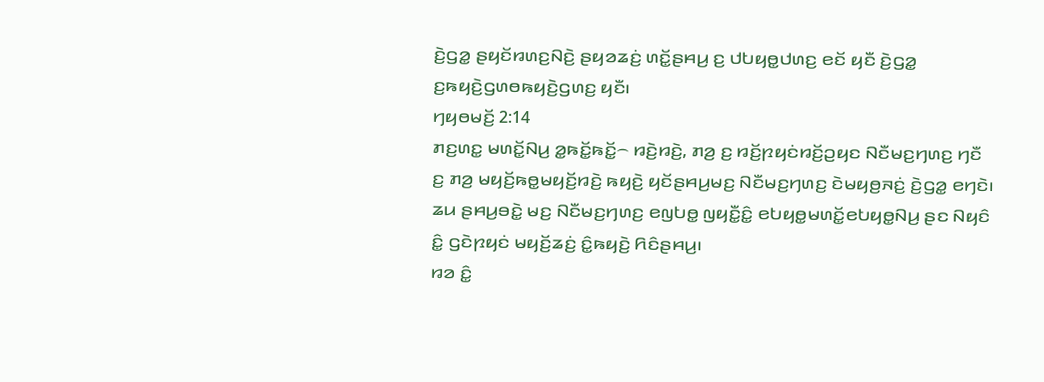ꤢꤧ꤬ꤞꤤ꤭ ꤔꤟꤢꤩꤙꤛꤢ꤬ꤡꤢꤧ꤬ ꤔꤟꤤꤘꤢꤦ꤬ ꤛꤢꤩ꤭ꤔꤌꤣ꤬ ꤢ꤬ ꤓꤝꤟꤥ꤭ꤓꤛꤢ꤬ ꤕꤢꤩ ꤟꤢꤪ ꤢꤧ꤬ꤞꤤ꤭ ꤢ꤬ꤒꤟꤢꤧ꤬ꤞꤛꤥꤒꤟꤢꤧ꤬ꤞꤛꤢ꤬ ꤟꤢꤪ꤯
ꤚꤟꤥꤗꤢꤩ꤬ 2:14
ꤊꤢ꤬ꤛꤢ꤭ ꤗꤛꤢꤩ꤭ꤡꤣ꤬ ꤤ꤭ꤒꤢꤩ꤭ꤒꤢꤩ꤭꤮ ꤙꤢꤧ꤬ꤙꤢꤧ꤬, ꤊꤤ꤬ ꤢ꤬ ꤙꤢꤩ꤬ꤐꤟꤢꤦꤙꤢꤩ꤬ꤑꤟꤢ ꤡꤢꤪꤗꤢ꤬ꤚꤛꤢ꤬ ꤚꤢꤪ ꤢ꤬ ꤊꤤ꤬ ꤗꤟꤢꤩ꤬ꤒꤥ꤭ꤗꤟꤢꤩ꤬ꤙꤢꤧ꤬ ꤒꤟꤢꤧ꤬ ꤟꤢꤩꤔꤌꤣ꤬ꤗꤢ꤬ ꤡꤢꤪꤗꤢ꤬ꤚꤛꤢ꤬ ꤢꤧꤗꤟꤥ꤬ꤏꤢꤦ꤬ ꤢꤧ꤬ꤞꤤ꤭ ꤕꤚꤢꤧ꤯
ꤘꤣ ꤔꤌꤣ꤬ꤋꤢꤧ꤭ ꤗꤢ꤬ ꤡꤢꤪꤗꤢ꤬ꤚꤛꤢ꤬ ꤕꤜꤝꤥ꤭ ꤜꤟꤢꤪ꤭ꤢꤨ꤭ ꤕꤝꤟꤥ꤭ꤗꤛꤢꤩ꤭ꤕꤝꤟꤥ꤭ꤡꤣ꤬ ꤔꤢ ꤡꤟꤢꤨ ꤢꤨ꤭ ꤞꤢꤧꤐꤟꤢꤦ ꤗꤟꤢꤩ꤬ꤘꤢꤦ꤬ ꤢꤨ꤭ꤒꤟꤢꤧ꤬ ꤖꤢꤨꤔꤌꤣ꤬꤯
ꤙꤤ ꤢꤨ꤭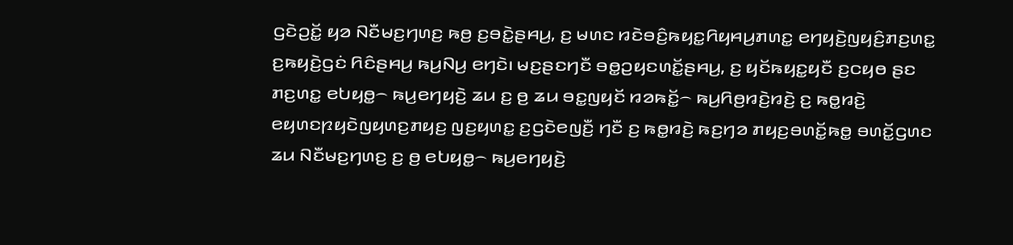ꤞꤢꤧꤑꤢꤩ꤭ ꤟꤤ ꤡꤢꤪꤗꤢ꤬ꤚꤛꤢ꤬ ꤒꤥ꤬ ꤢ꤬ꤋꤢꤧ꤭ꤔꤌꤣ꤬, ꤢ꤬ ꤗꤛꤢ ꤙꤢꤧꤋꤢꤨ꤬ꤒꤟꤢ꤭ꤖꤟꤌꤣ꤬ꤊꤛꤢ꤭ ꤕꤚꤟꤢꤧ꤬ꤜꤟꤢꤨ꤬ꤊꤢ꤬ꤛꤢ꤭ ꤢ꤬ꤒꤟꤢꤧ꤬ꤞꤢꤦ ꤖꤢꤨꤔꤌꤣ꤬ ꤒꤣ꤬ꤡꤣ꤬ ꤕꤚꤢꤧ꤯ ꤗꤢ꤬ꤔꤢꤚꤢꤪ ꤋꤥ꤭ꤑꤟꤢꤛꤢꤩ꤭ꤔꤌꤣ꤬, ꤢ꤬ ꤟꤢꤩꤒꤟꤢ꤭ꤟꤢꤪ ꤢ꤬ꤍꤟꤥ ꤔꤢ ꤊꤢ꤬ꤛꤢ꤭ ꤕꤝꤟꤥ꤭꤮ ꤒꤣ꤬ꤕꤚꤟꤢꤧ꤬ ꤘꤣ ꤢ꤬ ꤥ꤬ ꤘꤣ ꤋꤢ꤭ꤜꤟꤢꤩ ꤙꤤꤒꤢꤩ꤭꤮ ꤒꤣ꤬ꤖꤥ꤬ꤙꤢꤧ꤬ꤙꤢꤧ꤬ ꤢ꤬ ꤒꤥ꤭ꤙꤢꤧ꤬ ꤕꤟꤛꤢꤐꤟꤢꤧꤜꤟꤛꤢ꤬ꤊꤟꤢ꤬ ꤜꤢ꤬ꤟꤛꤢ꤭ ꤢ꤬ꤞꤢꤧꤕꤜꤢꤪ꤬ ꤚꤢꤪ ꤢ꤬ ꤒꤥ꤭ꤙꤢꤧ꤬ ꤒꤢ꤬ꤚꤤ ꤊꤟꤢ꤬ꤋꤛꤢꤩ꤭ꤒꤥ꤭ ꤋꤛꤢꤩ꤭ꤞꤛꤢ ꤘꤣ ꤡꤢꤪꤗꤢ꤬ꤚꤛꤢ꤬ ꤢ꤬ ꤥ꤬ ꤕꤝꤟꤥ꤭꤮ ꤒꤣ꤬ꤕꤚꤟꤢꤧ꤬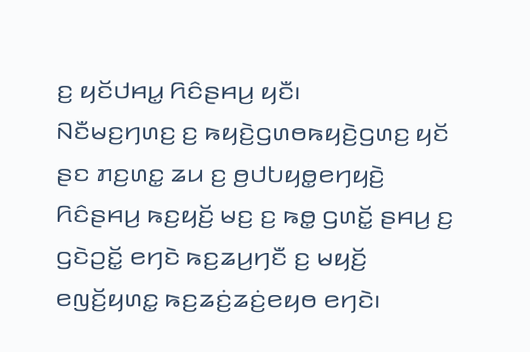ꤢ꤬ ꤟꤢꤩꤓꤌꤣ꤭ ꤖꤢꤨꤔꤌꤣ꤬ ꤟꤢꤪ꤯
ꤡꤢꤪꤗꤢ꤬ꤚꤛꤢ꤬ ꤢ꤬ ꤒꤟꤢꤧ꤬ꤞꤛꤥꤒꤟꤢꤧ꤬ꤞꤛꤢ꤬ ꤟꤢꤩ ꤔꤢ ꤊꤢ꤬ꤛꤢ꤭ ꤘꤣ ꤢ꤬ ꤥ꤬ꤓꤝꤟꤥ꤭ꤕꤚꤟꤢꤧ꤬ ꤖꤢꤨꤔꤌꤣ꤬ ꤒꤢ꤬ꤟꤢꤩ꤬ ꤗꤢ꤬ ꤢ꤬ ꤒꤥ꤭ ꤞꤛꤢꤩ꤭ ꤔꤌꤣ꤬ ꤢ꤬ ꤞꤢꤧꤑꤢꤩ꤭ ꤕꤚꤢꤧ ꤒꤢ꤬ꤘꤣ꤬ꤚꤢꤪ ꤢ꤬ ꤗꤟꤢꤩ꤬ ꤕꤜꤢꤩ꤬ꤟꤛꤢ꤭ ꤒꤢ꤬ꤘꤢꤦ꤬ꤘꤢꤦ꤬ꤕꤟꤥ ꤕꤚꤢꤧ꤯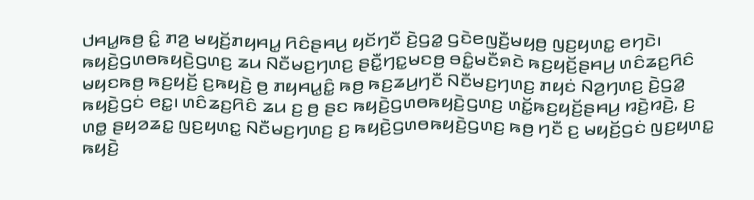ꤓꤌꤣ꤭ꤒꤥ꤬ ꤢꤨ꤭ ꤊꤤ꤬ ꤗꤟꤢꤩ꤬ꤊꤟꤌꤣ꤭ ꤖꤢꤨꤔꤌꤣ꤬ ꤟꤢꤩꤚꤢꤪ ꤢꤧ꤬ꤞꤤ꤭ ꤞꤢꤧꤕꤜꤢꤪ꤬ꤗꤟꤥ꤬ ꤜꤢ꤬ꤟꤛꤢ꤭ ꤕꤚꤢꤧ꤯
ꤒꤟꤢꤧ꤬ꤞꤛꤥꤒꤟꤢꤧ꤬ꤞꤛꤢ꤬ ꤘꤣ ꤡꤢꤪꤗꤢ꤬ꤚꤛꤢ꤬ ꤔꤢꤪ꤭ꤚꤢ꤭ꤗꤢꤥ꤬ ꤋꤢꤨ꤭ꤗꤢꤪꤎꤢꤧ ꤒꤢ꤬ꤟꤢꤩ꤬ꤔꤌꤣ꤬ ꤛꤢꤨꤘꤢ꤬ꤖꤢꤨ ꤗꤟꤢꤒꤥ꤬ ꤒꤢ꤬ꤟꤢꤩ꤬ ꤢ꤬ꤒꤟꤢꤧ꤬ ꤥ꤬ ꤊꤟꤌꤣ꤭ꤢꤨ꤭ ꤒꤥ꤬ ꤒꤢ꤬ꤘꤣ꤬ꤚꤢꤪ ꤡꤢꤪꤗꤢ꤬ꤚꤛꤢ꤬ ꤊꤟꤢꤦ ꤡꤤ꤬ꤚꤛꤢ꤬ ꤢꤧ꤬ꤞꤤ꤭ ꤒꤟꤢꤧ꤬ꤞꤢꤦ ꤕꤢ꤭꤯ ꤛꤢꤨꤘꤢ꤬ꤖꤢꤨ ꤘꤣ ꤢ꤬ ꤥ꤬ ꤔꤢ ꤒꤟꤢꤧ꤬ꤞꤛꤥꤒꤟꤢꤧ꤬ꤞꤛꤢ꤬ ꤛꤢꤩ꤭ꤒꤢ꤬ꤟꤢꤩ꤬ꤔꤌꤣ꤬ ꤙꤢꤧ꤬ꤙꤢꤧ꤬, ꤢ꤬ ꤛꤥ꤭ ꤔꤟꤤꤘꤢ꤭ ꤜꤢ꤬ꤟꤛꤢ꤭ ꤡꤢꤪꤗꤢ꤬ꤚꤛꤢ꤬ ꤢ꤬ ꤒꤟꤢꤧ꤬ꤞꤛꤥꤒꤟꤢꤧ꤬ꤞꤛꤢ꤬ ꤒꤥ꤬ ꤚꤢꤪ ꤢ꤬ ꤗꤟꤢꤩ꤬ꤞꤢꤦ ꤜꤢ꤬ꤟꤛꤢ꤭ ꤒꤟꤢꤧ꤬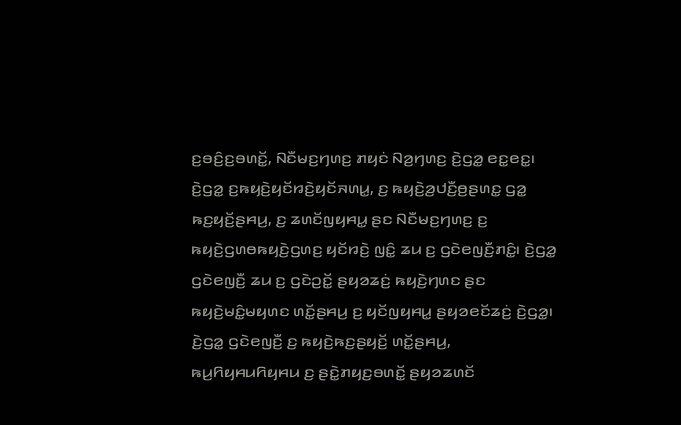ꤢ꤬ꤋꤢꤨ꤬ꤢ꤬ꤋꤛꤢꤩ꤭, ꤡꤢꤪꤗꤢ꤬ꤚꤛꤢ꤬ ꤊꤟꤢꤦ ꤡꤤ꤬ꤚꤛꤢ꤬ ꤢꤧ꤬ꤞꤤ꤭ ꤕꤢ꤭ꤕꤢ꤭꤯
ꤢꤧ꤬ꤞꤤ꤭ ꤢ꤬ꤒꤟꤢꤧ꤬ꤟꤢꤩꤙꤢꤧ꤬ꤟꤢꤩꤏꤛꤣ꤭, ꤢ꤬ ꤒꤟꤢꤧ꤬ꤤ꤬ꤓꤢꤪ꤬ꤥ꤬ꤔꤛꤢ꤭ ꤞꤤ꤭ ꤒꤢ꤬ꤟꤢꤩ꤬ꤔꤌꤣ꤬, ꤢ꤬ ꤘꤛꤢꤩꤜꤟꤌꤣ꤭ ꤔꤢ ꤡꤢꤪꤗꤢ꤬ꤚꤛꤢ꤬ ꤢ꤬ ꤒꤟꤢꤧ꤬ꤞꤛꤥꤒꤟꤢꤧ꤬ꤞꤛꤢ꤬ ꤟꤢꤩꤙꤢꤧ꤬ ꤜꤢꤨ꤭ ꤘꤣ ꤢ꤬ ꤞꤢꤧꤕꤜꤢꤪ꤬ꤊꤢꤨ꤭꤯ ꤢꤧ꤬ꤞꤤ꤭ ꤞꤢꤧꤕꤜꤢꤪ꤬ ꤘꤣ ꤢ꤬ ꤞꤢꤧꤑꤢꤩ꤭ ꤔꤟꤤꤘꤢꤦ꤬ ꤒꤟꤢꤧ꤬ꤚꤛꤢ ꤔꤢ ꤒꤟꤢꤧ꤬ꤗꤢꤨ꤭ꤗꤟꤛꤢ ꤛꤢꤩ꤭ꤔꤌꤣ꤬ ꤢ꤬ ꤟꤢꤩꤜꤟꤌꤣ꤭ ꤔꤟꤤꤕꤢꤩꤘꤢꤦ꤬ ꤢꤧ꤬ꤞꤤ꤭꤯ ꤢꤧ꤬ꤞꤤ꤭ ꤞꤢꤧꤕꤜꤢꤪ꤬ ꤢ꤬ ꤒꤟꤢꤧ꤬ꤒꤢ꤬ꤔꤟꤢꤩ꤬ ꤛꤢꤩ꤭ꤔꤌꤣ꤬, ꤒꤣ꤬ꤖꤟꤌꤣꤖꤟꤌꤣ ꤢ꤬ ꤔꤢꤧ꤭ꤊꤟꤢ꤬ꤋꤛꤢꤩ꤭ ꤔꤟꤤꤘꤛꤢꤩ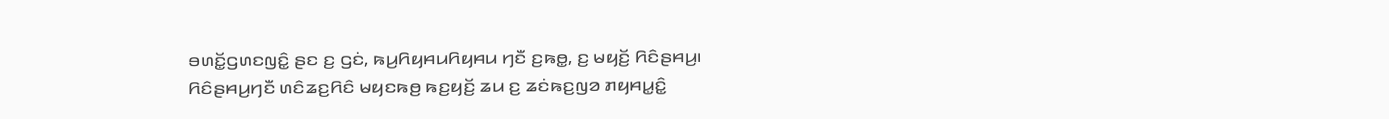ꤋꤛꤢꤩ꤭ꤞꤛꤢꤜꤢꤨ꤭ ꤔꤢ ꤢ꤬ ꤞꤢꤦ, ꤒꤣ꤬ꤖꤟꤌꤣꤖꤟꤌꤣ ꤚꤢꤪ ꤢ꤬ꤒꤥ꤭, ꤢ꤬ ꤗꤟꤢꤩ꤬ ꤖꤢꤨꤔꤌꤣ꤬꤯
ꤖꤢꤨꤔꤌꤣ꤬ꤚꤢꤪ ꤛꤢꤨꤘꤢ꤬ꤖꤢꤨ ꤗꤟꤢꤒꤥ꤬ ꤒꤢ꤬ꤟꤢꤩ꤬ ꤘꤣ ꤢ꤬ ꤘꤢꤦꤒꤢ꤬ꤜꤤ ꤊꤟꤌꤣ꤭ꤢꤨ꤭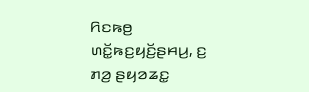ꤖꤢꤒꤥ꤬ ꤛꤢꤩ꤭ꤒꤢ꤬ꤟꤢꤩ꤬ꤔꤌꤣ꤬, ꤢ꤬ ꤊꤤ꤬ ꤔꤟꤤꤘꤢ꤭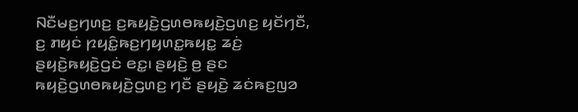ꤡꤢꤪꤗꤢ꤬ꤚꤛꤢ꤬ ꤢ꤬ꤒꤟꤢꤧ꤬ꤞꤛꤥꤒꤟꤢꤧ꤬ꤞꤛꤢ꤬ ꤟꤢꤩꤚꤢꤪ, ꤢ꤬ ꤊꤟꤢꤦ ꤐꤟꤢꤨ꤭ꤒꤢ꤬ꤚꤟꤛꤢ꤭ꤒꤟꤢ꤭ ꤘꤢꤦ꤬ ꤔꤟꤢꤧ꤬ꤒꤟꤢꤧ꤬ꤞꤢꤦ ꤕꤢ꤭꤯ ꤔꤟꤢꤧ꤬ ꤥ꤬ ꤔꤢ ꤒꤟꤢꤧ꤬ꤞꤛꤥꤒꤟꤢꤧ꤬ꤞꤛꤢ꤬ ꤚꤢꤪ ꤔꤟꤢꤧ꤬ ꤘꤢꤦꤒꤢ꤬ꤜꤤ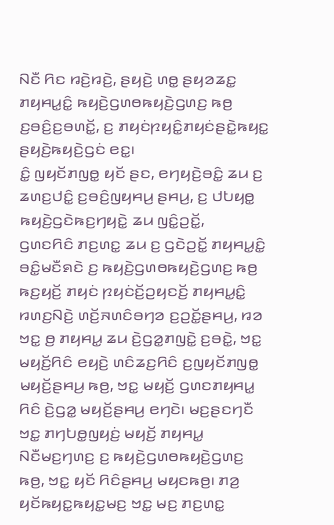ꤡꤢꤪ ꤖꤢ ꤙꤢꤧ꤬ꤙꤢꤧ꤬, ꤔꤟꤢꤧ꤬ ꤛꤥ꤭ ꤔꤟꤤꤘꤢ꤭ ꤊꤟꤌꤣ꤭ꤢꤨ꤭ ꤒꤟꤢꤧ꤬ꤞꤛꤥꤒꤟꤢꤧ꤬ꤞꤛꤢ꤬ ꤒꤥ꤬ ꤢ꤬ꤋꤢꤨ꤬ꤢ꤬ꤋꤛꤢꤩ꤭, ꤢ꤬ ꤊꤟꤢꤦꤐꤟꤢꤨ꤭ꤊꤟꤢꤦꤔꤢꤧ꤭ꤒꤟꤢ꤭ ꤔꤟꤢꤧ꤬ꤒꤟꤢꤧ꤬ꤞꤢꤦ ꤕꤢ꤭꤯
ꤢꤨ꤭ ꤜꤟꤢꤩꤊꤜꤥ꤭ ꤟꤢꤩ ꤔꤢ, ꤕꤚꤟꤢꤧ꤬ꤋꤢꤨ꤭ ꤘꤣ ꤢ꤬ ꤘꤛꤢ꤬ꤓꤢꤨ꤭ ꤢ꤬ꤋꤢꤨ꤬ꤜꤟꤌꤣ꤬ ꤔꤌꤣ꤬, ꤢ꤬ ꤓꤝꤟꤥ꤭ ꤒꤟꤢꤧ꤬ꤞꤢꤧꤒꤢ꤬ꤚꤟꤢꤧ꤭ ꤘꤣ ꤜꤢꤨ꤭ꤑꤢꤩ꤭,
ꤞꤛꤢꤖꤢꤨ ꤊꤢ꤬ꤛꤢ꤭ ꤘꤣ ꤢ꤬ ꤞꤢꤧꤑꤢꤩ꤭ ꤊꤟꤌꤣ꤭ꤢꤨ꤭ ꤋꤢꤨ꤭ꤗꤢꤪꤎꤢꤧ ꤢ꤬ ꤒꤟꤢꤧ꤬ꤞꤛꤥꤒꤟꤢꤧ꤬ꤞꤛꤢ꤬ ꤒꤥ꤬ ꤒꤢ꤬ꤟꤢꤩ꤬ ꤊꤟꤢꤦ ꤐꤟꤢꤦꤢꤩ꤬ꤑꤟꤢꤢꤩ꤬ ꤊꤟꤌꤣ꤭ꤢꤨ꤭ ꤙꤛꤢ꤬ꤡꤢꤧ꤬ ꤛꤢꤩ꤬ꤏꤛꤢꤨꤋꤚꤤ ꤢ꤬ꤑꤢꤩ꤭ꤔꤌꤣ꤬, ꤙꤤ ꤠꤢ꤭ ꤥ꤬ ꤊꤟꤌꤣ꤭ ꤘꤣ ꤢꤧ꤬ꤞꤤ꤭ꤊꤜꤢꤧ꤭ ꤢ꤬ꤋꤢꤧ꤭, ꤠꤢ꤭ ꤗꤟꤢꤩ꤬ꤖꤢꤨ ꤕꤟꤢꤧ꤬ ꤛꤢꤨꤘꤢ꤬ꤖꤢꤨ ꤢ꤬ꤜꤟꤢꤩꤊꤜꤥ꤭ ꤗꤟꤢꤩ꤬ꤔꤌꤣ꤬ ꤒꤥ꤬, ꤠꤢ꤭ ꤗꤟꤢꤩ꤬ ꤞꤛꤢꤊꤟꤌꤣ꤭ ꤖꤢꤨ ꤢꤧ꤬ꤞꤤ꤭ ꤗꤟꤢꤩ꤬ꤔꤌꤣ꤬ ꤕꤚꤢꤧ꤯ ꤗꤢ꤬ꤔꤢꤚꤢꤪ ꤠꤢ꤭ ꤊꤚꤝꤥ꤭ꤜꤟꤢꤦ꤬ ꤗꤟꤢꤩ꤬ ꤊꤟꤌꤣ꤭ ꤡꤢꤪꤗꤢ꤬ꤚꤛꤢ꤬ ꤢ꤬ ꤒꤟꤢꤧ꤬ꤞꤛꤥꤒꤟꤢꤧ꤬ꤞꤛꤢ꤬ ꤒꤥ꤬, ꤠꤢ꤭ ꤟꤢꤩ ꤖꤢꤨꤔꤌꤣ꤬ ꤗꤟꤢꤒꤥ꤬꤯ ꤊꤤ꤬ ꤟꤢꤩꤒꤟꤢ꤭ꤒꤟꤢ꤭ꤗꤢ꤬ ꤠꤢ꤭ ꤗꤢ꤬ ꤊꤢ꤬ꤛꤢ꤭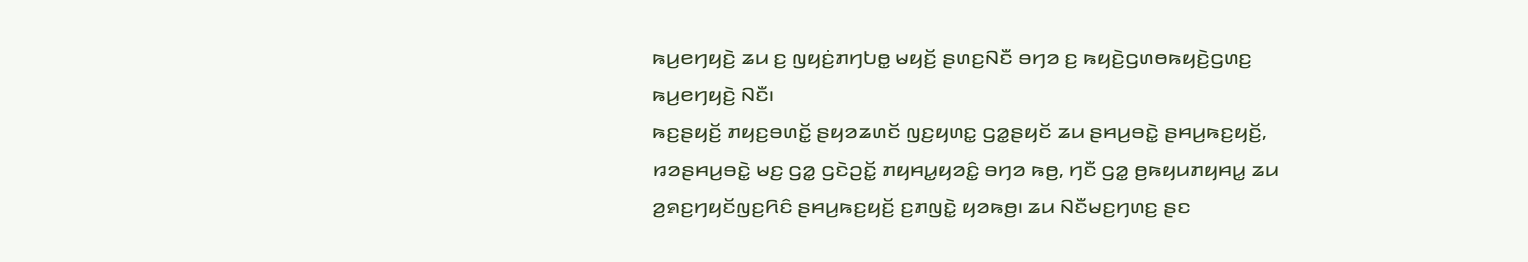ꤒꤣ꤬ꤕꤚꤟꤢꤧ꤬ ꤘꤣ ꤢ꤬ ꤜꤟꤢꤦ꤬ꤊꤚꤝꤥ꤭ ꤗꤟꤢꤩ꤬ ꤔꤛꤢ꤬ꤡꤢꤪ ꤋꤚꤤ ꤢ꤬ ꤒꤟꤢꤧ꤬ꤞꤛꤥꤒꤟꤢꤧ꤬ꤞꤛꤢ꤬ ꤒꤣ꤬ꤕꤚꤟꤢꤧ꤬ ꤡꤢꤪ꤯
ꤒꤢ꤬ꤔꤟꤢꤩ꤬ ꤊꤟꤢ꤬ꤋꤛꤢꤩ꤭ ꤔꤟꤤꤘꤛꤢꤩ ꤜꤢ꤬ꤟꤛꤢ꤭ ꤞꤤ꤭ꤔꤟꤢꤩ ꤘꤣ ꤔꤌꤣ꤬ꤋꤢꤧ꤭ ꤔꤌꤣ꤬ꤒꤢ꤬ꤟꤢꤩ꤬, ꤙꤤꤔꤌꤣ꤬ꤋꤢꤧ꤭ ꤗꤢ꤬ ꤞꤤ꤭ ꤞꤢꤧꤑꤢꤩ꤭ ꤊꤟꤌꤣ꤭ꤟꤤꤢꤨ꤭ ꤋꤚꤤ ꤒꤥ꤬, ꤚꤢꤪ ꤞꤤ꤭ ꤥ꤬ꤒꤟꤣꤊꤟꤌꤣ꤭ ꤘꤣ ꤤ꤬ꤎꤢ꤬ꤚꤟꤢꤩꤜꤢ꤬ꤖꤢꤨ ꤔꤌꤣ꤬ꤒꤢ꤬ꤟꤢꤩ꤬ ꤢ꤬ꤊꤜꤢꤧ꤭ ꤟꤤꤒꤥ꤬꤯ ꤘꤣ ꤡꤢꤪꤗꤢ꤬ꤚꤛꤢ꤬ ꤔꤢ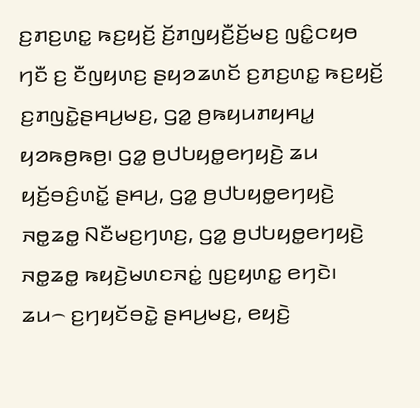ꤢ꤬ꤊꤢ꤬ꤛꤢ꤭ ꤒꤢ꤬ꤟꤢꤩ꤬ ꤢꤩ꤬ꤊꤜꤟꤢꤪ꤬ꤢꤩ꤬ꤗꤢ꤬ ꤜꤢꤨ꤭ꤍꤟꤥ ꤚꤢꤪ ꤢ꤬ ꤢꤪꤜꤟꤛꤢ꤬ ꤔꤟꤤꤘꤛꤢꤩ ꤢ꤬ꤊꤢ꤬ꤛꤢ꤭ ꤒꤢ꤬ꤟꤢꤩ꤬ ꤢ꤬ꤊꤜꤢꤧ꤭ꤔꤌꤣ꤬ꤗꤢ꤬, ꤞꤤ꤭ ꤥ꤬ꤒꤟꤣꤊꤟꤌꤣ꤭ ꤟꤤꤒꤥ꤬ꤒꤥ꤬꤯ ꤞꤤ꤭ ꤥ꤬ꤓꤝꤟꤥ꤭ꤕꤚꤟꤢꤧ꤬ ꤘꤣ ꤟꤢꤩ꤬ꤋꤢꤨ꤬ꤛꤢꤩ꤭ ꤔꤌꤣ꤬, ꤞꤤ꤭ ꤥ꤬ꤓꤝꤟꤥ꤭ꤕꤚꤟꤢꤧ꤬ ꤏꤥ꤭ꤘꤥ꤭ ꤡꤢꤪꤗꤢ꤬ꤚꤛꤢ꤬, ꤞꤤ꤭ ꤥ꤬ꤓꤝꤟꤥ꤭ꤕꤚꤟꤢꤧ꤬ ꤏꤥ꤭ꤘꤥ꤭ ꤒꤟꤢꤧ꤬ꤗꤛꤢꤏꤢꤦ꤭ ꤜꤢ꤬ꤟꤛꤢ꤭ ꤕꤚꤢꤧ꤯
ꤘꤣ꤮ ꤢ꤬ꤚꤟꤢꤩꤋꤢꤧ꤭ ꤔꤌꤣ꤬ꤗꤢ꤬, ꤕꤟꤢꤧ꤬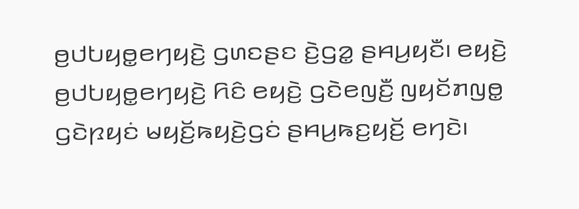ꤥ꤬ꤓꤝꤟꤥ꤭ꤕꤚꤟꤢꤧ꤬ ꤞꤛꤢꤔꤢ ꤢꤧ꤬ꤞꤤ꤭ ꤔꤌꤣ꤬ꤟꤢꤪ꤯ ꤕꤟꤢꤧ꤬ ꤥ꤬ꤓꤝꤟꤥ꤭ꤕꤚꤟꤢꤧ꤬ ꤖꤢꤨ ꤕꤟꤢꤧ꤬ ꤞꤢꤧꤕꤜꤢꤪ꤬ ꤜꤟꤢꤩꤊꤜꤥ꤭ ꤞꤢꤧꤐꤟꤢꤦ ꤗꤟꤢꤩ꤬ꤒꤟꤢꤧ꤬ꤞꤢꤦ ꤔꤌꤣ꤬ꤒꤢ꤬ꤟꤢꤩ꤬ ꤕꤚꤢꤧ꤯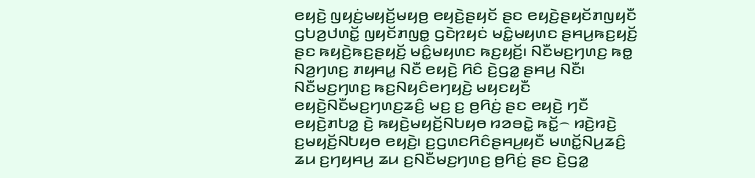ꤕꤟꤢꤧ꤬ ꤜꤟꤢꤦ꤬ꤗꤟꤢꤩ꤬ꤗꤟꤥ꤬ ꤕꤟꤢꤧ꤬ꤔꤟꤢꤩ ꤔꤢ ꤕꤟꤢꤧ꤬ꤔꤟꤢꤩꤊꤜꤟꤢꤪ ꤞꤝꤤ꤬ꤓꤛꤢꤩ꤭ ꤜꤟꤢꤩꤊꤜꤥ꤭ ꤞꤢꤧꤐꤟꤢꤦ ꤗꤢꤨ꤭ꤗꤟꤛꤢ ꤔꤌꤣ꤬ꤒꤢ꤬ꤟꤢꤩ꤬ ꤔꤢ ꤒꤟꤢꤧ꤬ꤒꤢ꤬ꤔꤟꤢꤩ꤬ ꤗꤢꤨ꤭ꤗꤟꤛꤢ ꤒꤢ꤬ꤟꤢꤩ꤬꤯ ꤡꤢꤪꤗꤢ꤬ꤚꤛꤢ꤬ ꤒꤥ꤭ ꤡꤤ꤬ꤚꤛꤢ꤬ ꤊꤟꤌꤣ꤭ ꤡꤢꤪ ꤕꤟꤢꤧ꤬ ꤖꤢꤨ ꤢꤧ꤬ꤞꤤ꤭ ꤔꤌꤣ꤬ ꤡꤢꤪ꤯
ꤡꤢꤪꤗꤢ꤬ꤚꤛꤢ꤬ ꤒꤢ꤬ꤡꤟꤢꤨꤕꤚꤟꤢꤧ꤬ ꤗꤟꤢꤟꤢꤪ ꤕꤟꤢꤧ꤬ꤡꤢꤪꤗꤢ꤬ꤚꤛꤢ꤬ꤘꤢꤨ꤬ ꤗꤢ꤬ ꤢ꤬ ꤥ꤬ꤖꤢꤦ꤬ ꤔꤢ ꤕꤟꤢꤧ꤬ ꤚꤢꤪ ꤕꤟꤢꤧ꤬ꤊꤝꤤ꤭ ꤢꤧ꤬ ꤒꤟꤢꤧ꤬ꤗꤟꤢꤩ꤬ꤡꤝꤟꤥ ꤙꤤꤋꤢꤧ꤭ ꤒꤢꤩ꤭꤮ ꤙꤢꤧ꤬ꤙꤢꤧ꤬ ꤢ꤬ꤗꤟꤢꤩ꤬ꤡꤝꤟꤥ ꤕꤟꤢꤧ꤬꤯ ꤢ꤬ꤞꤛꤢꤖꤢꤨꤔꤌꤣ꤬ꤟꤢꤪ ꤗꤛꤢꤩ꤭ꤡꤣ꤬ꤘꤢꤨ꤬ ꤘꤣ ꤢ꤬ꤚꤟꤌꤣ꤬ ꤘꤣ ꤢ꤬ꤡꤢꤪꤗꤢ꤬ꤚꤛꤢ꤬ ꤥ꤬ꤖꤢꤦ꤬ ꤔꤢ ꤢꤧ꤬ꤞꤤ꤭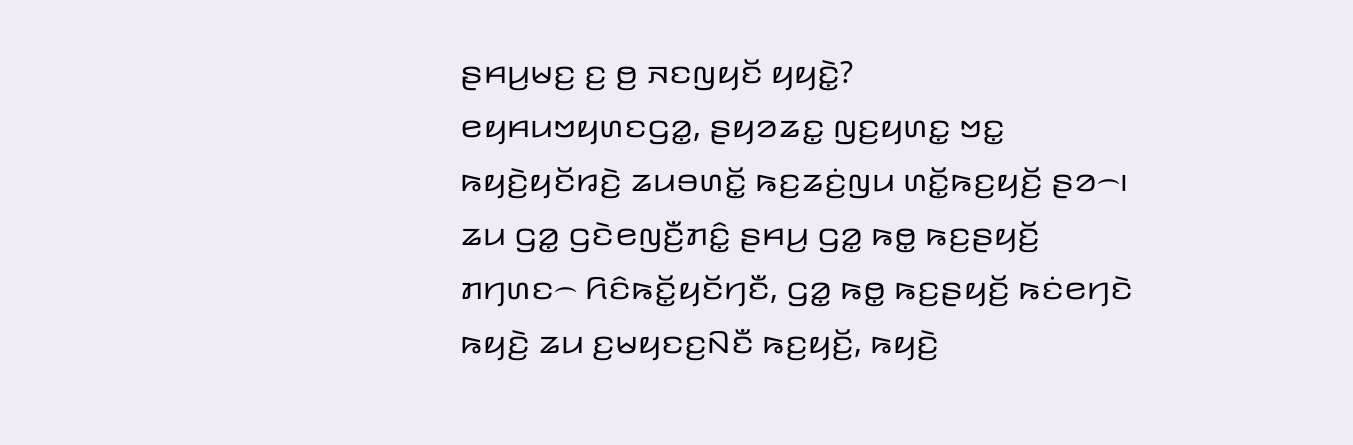ꤔꤌꤣ꤬ꤗꤢ꤬ ꤢ꤬ ꤥ꤬ ꤏꤢꤜꤟꤢꤩ ꤟꤟꤢꤧ꤭?
ꤕꤟꤌꤣꤠꤟꤛꤢꤞꤤ꤭, ꤔꤟꤤꤘꤢ꤭ ꤜꤢ꤬ꤟꤛꤢ꤭ ꤠꤢ꤭ ꤒꤟꤢꤧ꤬ꤟꤢꤩꤙꤢꤧ꤬ ꤘꤣꤋꤛꤢꤩ꤭ ꤒꤢ꤬ꤘꤢꤦ꤬ꤜꤣ ꤛꤢꤩ꤭ꤒꤢ꤬ꤟꤢꤩ꤬ ꤔꤤ꤮꤯ ꤘꤣ ꤞꤤ꤭ ꤞꤢꤧꤕꤜꤢꤪ꤬ꤊꤢꤨ꤭ ꤔꤌꤣ꤬ ꤞꤤ꤭ ꤒꤥ꤭ ꤒꤢ꤬ꤔꤟꤢꤩ꤬ ꤊꤚꤛꤢ꤮ ꤖꤢꤨꤒꤢꤩ꤭ꤟꤢꤩꤚꤢꤪ, ꤞꤤ꤭ ꤒꤥ꤭ ꤒꤢ꤬ꤔꤟꤢꤩ꤬ ꤒꤢꤦꤕꤚꤢꤧ ꤒꤟꤢꤧ꤬ ꤘꤣ ꤢ꤬ꤗꤟꤢꤢ꤬ꤡꤢꤪ ꤒꤢ꤬ꤟꤢꤩ꤬, ꤒꤟꤢꤧ꤬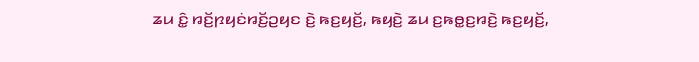ꤘꤣ ꤢꤨ꤭ ꤙꤢꤩ꤬ꤐꤟꤢꤦꤙꤢꤩ꤬ꤑꤟꤢ ꤢꤧ꤬ ꤒꤢ꤬ꤟꤢꤩ꤬, ꤒꤟꤢꤧ꤬ ꤘꤣ ꤢ꤬ꤒꤥ꤭ꤢ꤬ꤙꤢꤧ꤬ ꤒꤢ꤬ꤟꤢꤩ꤬,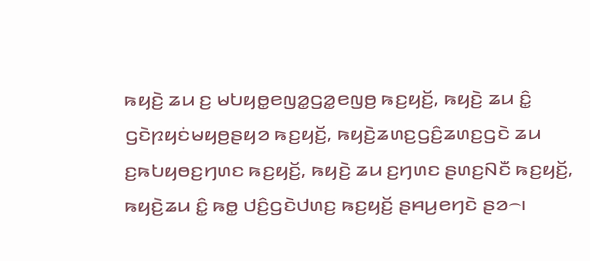ꤒꤟꤢꤧ꤬ ꤘꤣ ꤢ꤬ ꤗꤝꤟꤥ꤭ꤕꤜꤤ꤭ꤞꤤ꤭ꤕꤜꤥ꤬ ꤒꤢ꤬ꤟꤢꤩ꤬, ꤒꤟꤢꤧ꤬ ꤘꤣ ꤢꤨ꤭ ꤞꤢꤧꤐꤟꤢꤦꤗꤟꤥ꤬ꤔꤟꤤ ꤒꤢ꤬ꤟꤢꤩ꤬, ꤒꤟꤢꤧ꤬ꤘꤛꤢ꤬ꤞꤢꤨ꤬ꤘꤛꤢ꤬ꤞꤢꤧ ꤘꤣ ꤢ꤬ꤒꤝꤟꤥꤢ꤬ꤚꤛꤢ ꤒꤢ꤬ꤟꤢꤩ꤬, ꤒꤟꤢꤧ꤬ ꤘꤣ ꤢ꤬ꤚꤛꤢ ꤔꤛꤢ꤬ꤡꤢꤪ ꤒꤢ꤬ꤟꤢꤩ꤬, ꤒꤟꤢꤧ꤬ꤘꤣ ꤢꤨ꤭ ꤒꤥ꤭ ꤓꤢꤨ꤬ꤞꤢꤧꤓꤛꤢ꤬ ꤒꤢ꤬ꤟꤢꤩ꤬ ꤔꤌꤣ꤬ꤕꤚꤢꤧ ꤔꤤ꤮꤯